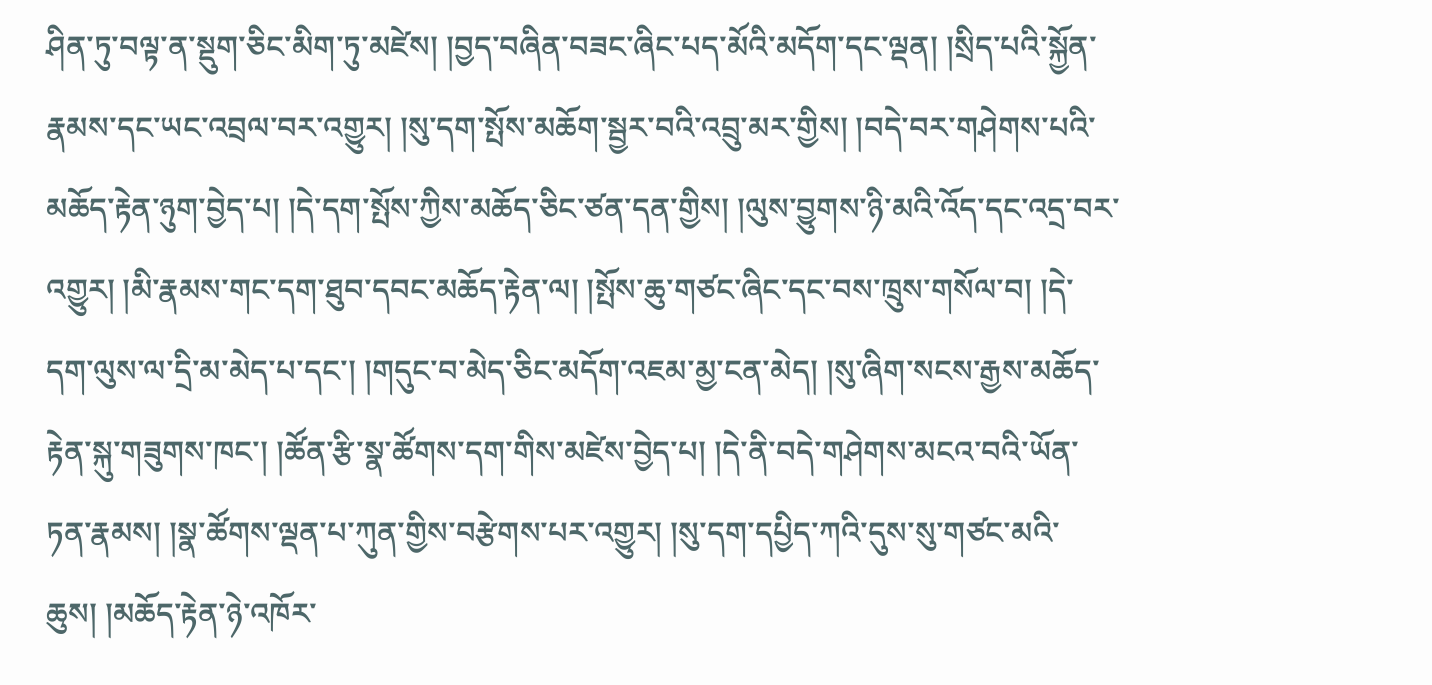ཤིན་ཏུ་བལྟ་ན་སྡུག་ཅིང་མིག་ཏུ་མཛེས། །བྱད་བཞིན་བཟང་ཞིང་པད་མོའི་མདོག་དང་ལྡན། །སྲིད་པའི་སྐྱོན་རྣམས་དང་ཡང་འབྲལ་བར་འགྱུར། །སུ་དག་སྤོས་མཆོག་སྦྱར་བའི་འབྲུ་མར་གྱིས། །བདེ་བར་གཤེགས་པའི་མཆོད་རྟེན་ཉུག་བྱེད་པ། །དེ་དག་སྤོས་ཀྱིས་མཆོད་ཅིང་ཙན་དན་གྱིས། །ལུས་བྱུགས་ཉི་མའི་འོད་དང་འདྲ་བར་འགྱུར། །མི་རྣམས་གང་དག་ཐུབ་དབང་མཆོད་རྟེན་ལ། །སྤོས་ཆུ་གཙང་ཞིང་དང་བས་ཁྲུས་གསོལ་བ། །དེ་དག་ལུས་ལ་དྲི་མ་མེད་པ་དང་། །གདུང་བ་མེད་ཅིང་མདོག་འཇམ་མྱ་ངན་མེད། །སུ་ཞིག་སངས་རྒྱས་མཆོད་རྟེན་སྐུ་གཟུགས་ཁང་། །ཚོན་རྩི་སྣ་ཚོགས་དག་གིས་མཛེས་བྱེད་པ། །དེ་ནི་བདེ་གཤེགས་མངའ་བའི་ཡོན་ཏན་རྣམས། །སྣ་ཚོགས་ལྡན་པ་ཀུན་གྱིས་བརྩེགས་པར་འགྱུར། །སུ་དག་དཔྱིད་ཀའི་དུས་སུ་གཙང་མའི་ཆུས། །མཆོད་རྟེན་ཉེ་འཁོར་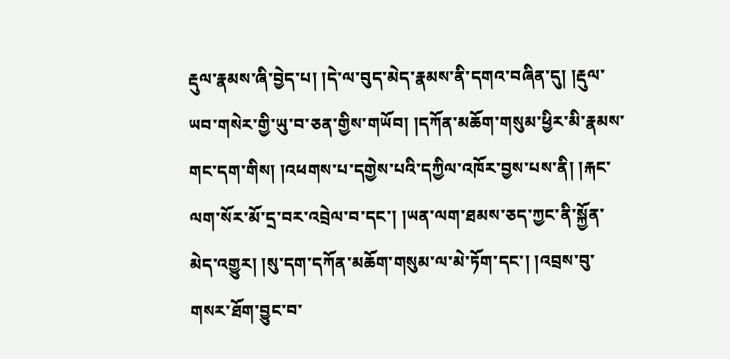རྡུལ་རྣམས་ཞི་བྱེད་པ། །དེ་ལ་བུད་མེད་རྣམས་ནི་དགའ་བཞིན་དུ། །རྡུལ་ཡབ་གསེར་གྱི་ཡུ་བ་ཅན་གྱིས་གཡོབ། །དཀོན་མཆོག་གསུམ་ཕྱིར་མི་རྣམས་གང་དག་གིས། །འཕགས་པ་དགྱེས་པའི་དཀྱིལ་འཁོར་བྱས་པས་ནི། །རྐང་ལག་སོར་མོ་དྲ་བར་འབྲེལ་བ་དང་། །ཡན་ལག་ཐམས་ཅད་ཀྱང་ནི་སྐྱོན་མེད་འགྱུར། །སུ་དག་དཀོན་མཆོག་གསུམ་ལ་མེ་ཏོག་དང་། །འབྲས་བུ་གསར་ཐོག་བྱུང་བ་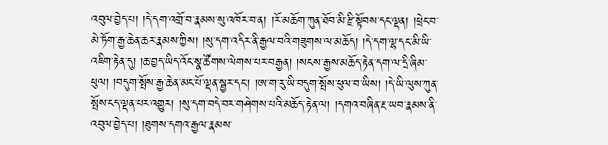འབུལ་བྱེད་པ། །དེ་དག་འགྲོ་བ་རྣམས་སུ་འཁོར་བ་ན། །རོ་མཆོག་ཀུན་ཐོབ་མི་རྫི་སྟོབས་དང་ལྡན། །ཕྲེང་བ་མེ་ཏོག་རྒྱ་ཆེན་ཆར་རྣམས་ཀྱིས། །སུ་དག་འདིར་ནི་རྒྱལ་བའི་གཟུགས་ལ་མཆོད། །དེ་དག་ལྷ་དང་མི་ཡི་འཇིག་རྟེན་དུ། །ཆ་བྱད་ཡིད་འོང་སྣ་ཚོགས་ལེགས་པར་བརྒྱན། །སངས་རྒྱས་མཆོད་རྟེན་དག་ལ་དྲི་ཞིམ་ཕུལ། །བདུག་སྤོས་རྒྱ་ཆེན་མང་པོ་ལྡན་སྦྱར་དང་། །ཨ་ག་རུ་ཡི་བདུག་སྤོས་ཕུལ་བ་ཡིས། །དེ་ཡི་ལུས་ཀུན་སྤོས་ངད་ལྡན་པར་འགྱུར། །སུ་དག་བདེ་བར་གཤེགས་པའི་མཆོད་རྟེན་ལ། །དགའ་བཞིན་རྔ་ཡབ་རྣམས་ནི་འབུལ་བྱེད་པ། །ཐུགས་དགའ་རྒྱལ་རྣམས་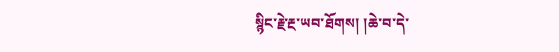སྙིང་རྗེ་རྔ་ཡབ་ཐོགས། །ཆེ་བ་དེ་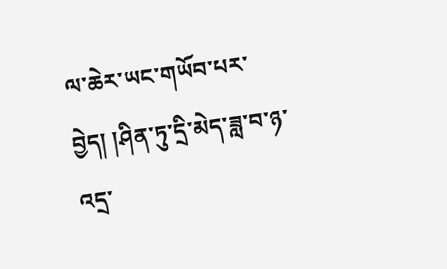ལ་ཆེར་ཡང་གཡོབ་པར་བྱེད། །ཤིན་ཏུ་དྲི་མེད་ཟླ་བ་ཉ་འདྲ་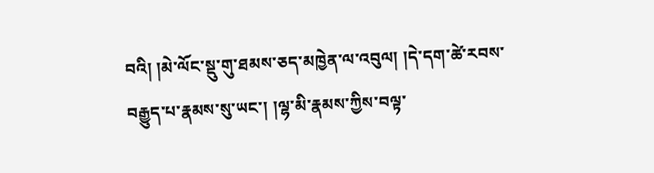བའི། །མེ་ལོང་སྡུ་གུ་ཐམས་ཅད་མཁྱེན་ལ་འབུལ། །དེ་དག་ཚེ་རབས་བརྒྱུད་པ་རྣམས་སུ་ཡང་། །ལྷ་མི་རྣམས་ཀྱིས་བལྟ་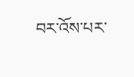བར་འོས་པར་